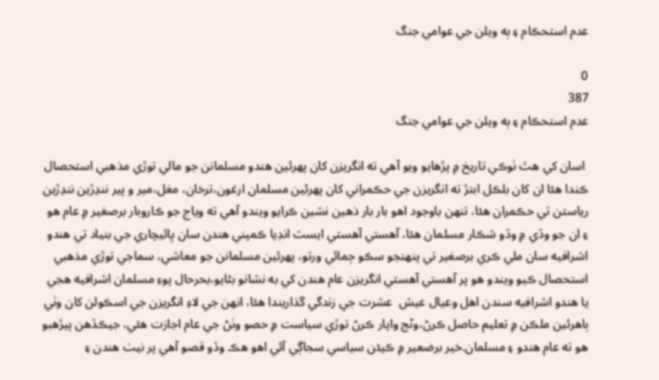عدم استحڪام ۽ ٻه ويلن جي عوامي جنگ

0
387
عدم استحڪام ۽ ٻه ويلن جي عوامي جنگ

 اسان کي هٿ ٺوڪي تاريخ ۾ پڙهايو ويو آهي ته انگريزن کان پهرئين هندو مسلمانن جو مالي توڙي مذهبي استحصال ڪندا هئا ان کان بلڪل ابتڙ ته انگريزن جي حڪمراني کان پهرئين مسلمان ارغون،ترخان، مغل،مير و پير ننڍڙين ننڍڙين رياستن تي حڪمران هئا، تنهن باوجود اهو بار بار ذهين نشين ڪرايو ويندو آهي ته وياج جو ڪاروبار برصغير ۾ عام هو ۽ ان جو وڏي ۾ وڏو شڪار مسلمان هئا، آهستي آهستي ايسٽ انڊيا ڪمپني هندن سان ڀائيچاري جي بنياد تي هندو اشرافيه سان ملي ڪري برصغير تي پنهنجو سڪو ڄمائي ورتو، پهرئين مسلمانن جو معاشي، سماجي توڙي مذهبي استحصال ڪيو ويندو هو پر آهستي آهستي انگريزن عام هندن کي به نشانو بڻايو،بحرحال پوءِ مسلمان اشرافيه هجي يا هندو اشرافيه سندن اهل وعيال عيش  عشرت جي زندگي گذاريندا هئا، انهن جي لاءِ انگريزن جي اسڪولن کان وٺي ٻاهرئين ملڪن ۾ تعليم حاصل ڪرڻ،وڻج واپار ڪرڻ توڙي سياست ۾ حصو وٺڻ جي عام اجازت هئي، جيڪڏهن پيڙهبو هو ته عام هندو ۽ مسلمان.خير برضعير ۾ ڪيئن سياسي سجاڳي آئي اهو هڪ وڏو قصو آهي پر نيٺ هندن ۽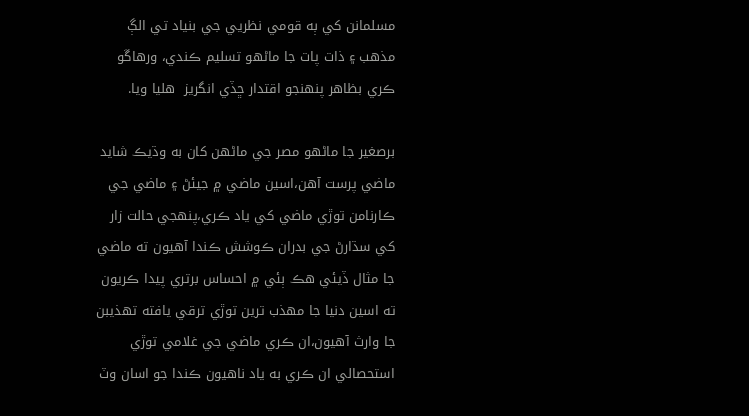مسلمانن کي ٻه قومي نظريي جي بنياد تي الڳ مذهب ۽ ذات پات جا ماڻهو تسليم ڪندي، ورهاڱو ڪري بظاهر پنهنجو اقتدار ڇڏي انگريز  هليا ويا.

برصغير جا ماڻهو مصر جي ماڻهن کان به وڌيڪ شايد ماضي پرست آهن،اسين ماضي ۾ جيئڻ ۽ ماضي جي ڪارنامن توڙي ماضي کي ياد ڪري،پنهجي حالت زار کي سڌارڻ جي بدران ڪوشش ڪندا آهيون ته ماضي جا مثال ڏيئي هڪ ٻئي ۾ احساس برتري پيدا ڪريون ته اسين دنيا جا مهذب ترين توڙي ترقي يافته تهذيبن جا وارث آهيون،ان ڪري ماضي جي غلامي توڙي استحصالي ان ڪري به ياد ناهيون ڪندا جو اسان وٽ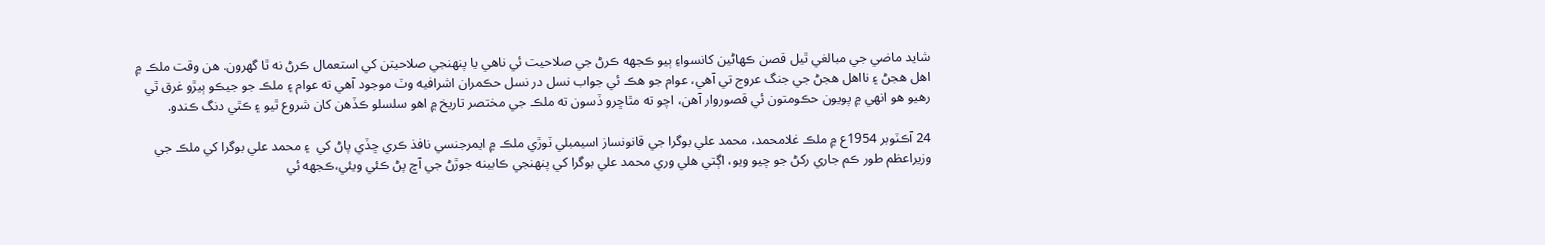شايد ماضي جي مبالغي ٿيل قصن ڪهاڻين کانسواءِ ٻيو ڪجهه ڪرڻ جي صلاحيت ئي ناهي يا پنهنجي صلاحيتن کي استعمال ڪرڻ نه ٿا گهرون. هن وقت ملڪ ۾ اهل هجڻ ۽ نااهل هجڻ جي جنگ عروج تي آهي، عوام جو هڪ ئي جواب نسل در نسل حڪمران اشرافيه وٽ موجود آهي ته عوام ۽ ملڪ جو جيڪو ٻيڙو غرق ٿي رهيو هو انهي ۾ پويون حڪومتون ئي قصوروار آهن، اچو ته مٿاڇرو ڏسون ته ملڪ جي مختصر تاريخ ۾ اهو سلسلو ڪڏهن کان شروع ٿيو ۽ ڪٿي دنگ ڪندو.

24 آڪٽوبر 1954ع ۾ ملڪ غلامحمد، محمد علي بوگرا جي قانونساز اسيمبلي ٽوڙي ملڪ ۾ ايمرجنسي نافذ ڪري ڇڏي پاڻ کي  ۽ محمد علي بوگرا کي ملڪ جي وزيراعظم طور ڪم جاري رکڻ جو چيو ويو، اڳتي هلي وري محمد علي بوگرا کي پنهنجي ڪابينه جوڙڻ جي آڇ پڻ ڪئي ويئي،ڪجهه ئي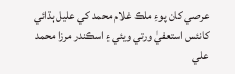عرصي کان پوءِ ملڪ غلام محمد کي عليل ٻڌائي کانئس استعفيٰ ورتي ويئي ۽ اسڪندر مرزا محمد علي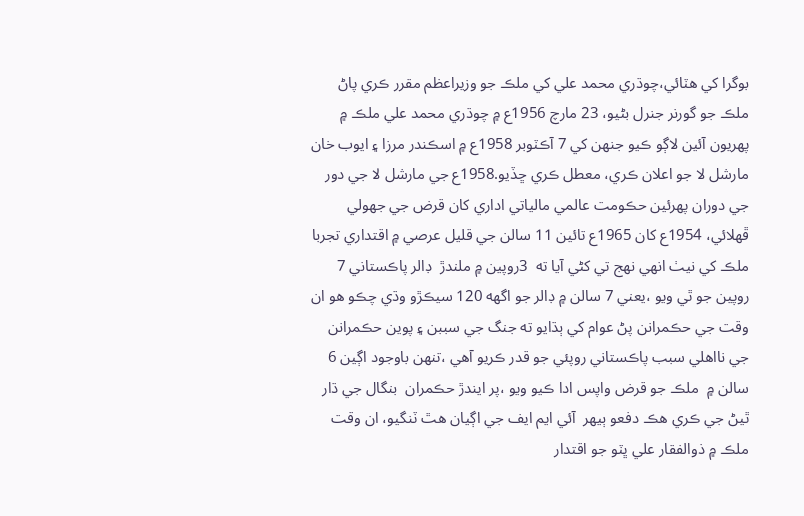بوگرا کي هٽائي،چوڌري محمد علي کي ملڪ جو وزيراعظم مقرر ڪري پاڻ  ملڪ جو گورنر جنرل بڻيو، 23 مارچ 1956ع ۾ چوڌري محمد علي ملڪ ۾ پهريون آئين لاڳو ڪيو جنهن کي 7 آڪٽوبر 1958ع ۾ اسڪندر مرزا ۽ ايوب خان مارشل لا جو اعلان ڪري، معطل ڪري ڇڏيو.1958ع جي مارشل لا جي دور جي دوران پهرئين حڪومت عالمي مالياتي اداري کان قرض جي جهولي ڦهلائي، 1954ع کان 1965ع تائين 11 سالن جي قليل عرصي ۾ اقتداري تجربا ملڪ کي نيٺ انهي نهج تي کڻي آيا ته  3روپين ۾ ملندڙ  ڊالر پاڪستاني 7 روپين جو ٿي ويو ،يعني 7 سالن ۾ ڊالر جو اگهه 120 سيڪڙو وڌي چڪو هو ان وقت جي حڪمرانن پڻ عوام کي ٻڌايو ته جنگ جي سببن ۽ پوين حڪمرانن جي نااهلي سبب پاڪستاني روپئي جو قدر ڪريو آهي ،تنهن باوجود اڳين 6 سالن ۾  ملڪ جو قرض واپس ادا ڪيو ويو ،پر ايندڙ حڪمران  بنگال جي ڌار ٿيڻ جي ڪري هڪ دفعو ٻيهر  آئي ايم ايف جي اڳيان هٿ ٽنگيو، ان وقت  ملڪ ۾ ذوالفقار علي ڀٽو جو اقتدار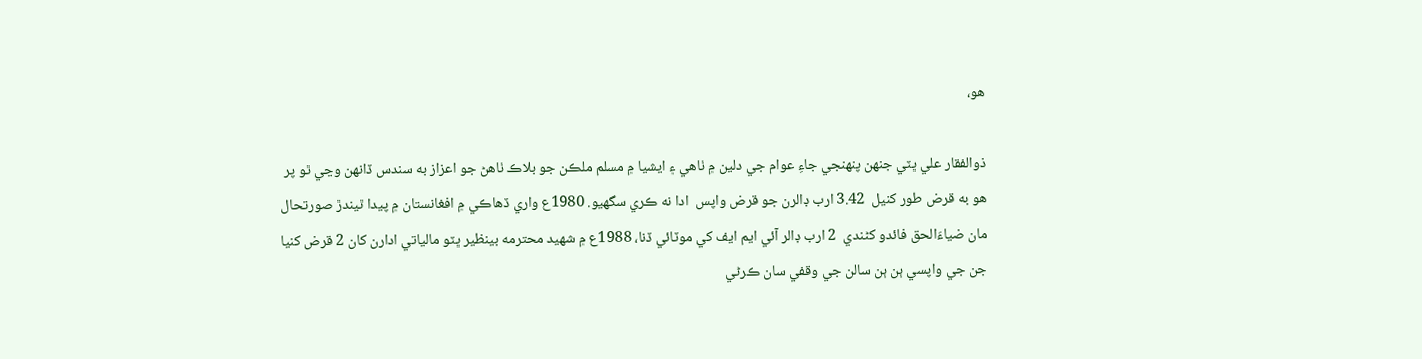هو،

ذوالفقار علي ڀٽي جنهن پنهنجي جاءِ عوام جي دلين ۾ ٺاهي ۽ ايشيا ۾ مسلم ملڪن جو بلاڪ ٺاهڻ جو اعزاز به سندس ڏانهن وڃي ٿو پر هو به قرض طور کنيل  3.42 ارب ڊالرن جو قرض واپس  ادا نه ڪري سگهيو. 1980ع واري ڏهاڪي ۾ افغانستان ۾ پيدا ٿيندڙ صورتحال مان ضياءَالحق فائدو کڻندي  2 ارب ڊالر آئي ايم ايف کي موٽائي ڏنا، 1988ع ۾ شهيد محترمه بينظير ڀٽو مالياتي ادارن کان 2 قرض کنيا جن جي واپسي ٻن ٻن سالن جي وقفي سان ڪرڻي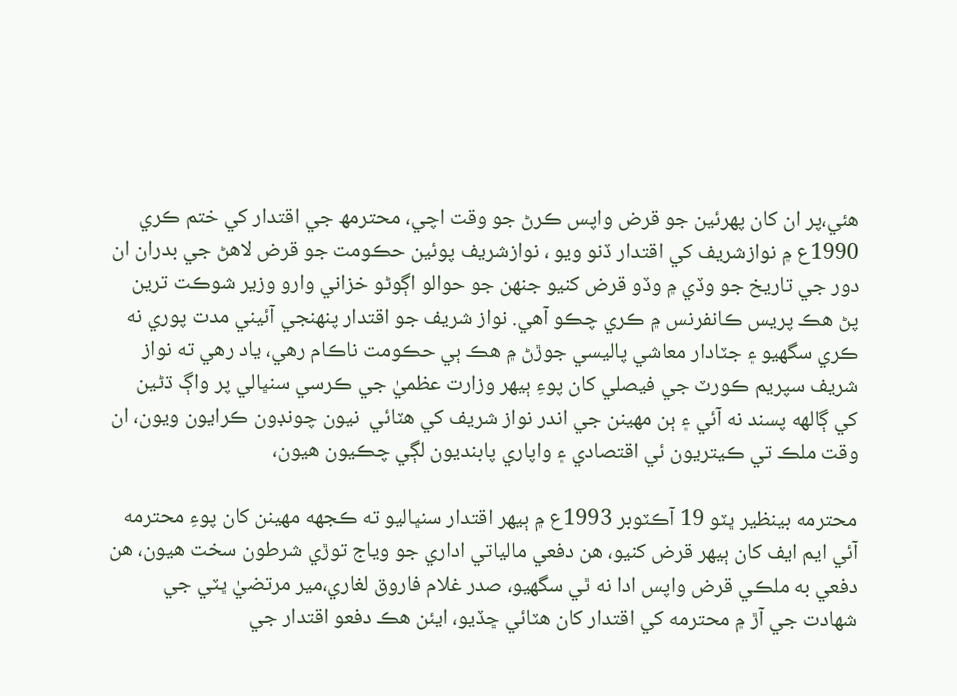هئي،پر ان کان پهرئين جو قرض واپس ڪرڻ جو وقت اچي، محترمھ جي اقتدار کي ختم ڪري 1990ع ۾ نوازشريف کي اقتدار ڏنو ويو ، نوازشريف پوئين حڪومت جو قرض لاهڻ جي بدران ان دور جي تاريخ جو وڏي ۾ وڏو قرض کنيو جنهن جو حوالو اڳوڻو خزاني وارو وزير شوڪت ترين پڻ هڪ پريس ڪانفرنس ۾ ڪري چڪو آهي. نواز شريف جو اقتدار پنهنجي آئيني مدت پوري نه ڪري سگهيو ۽ جٽادار معاشي پاليسي جوڙڻ ۾ هڪ ٻي حڪومت ناڪام رهي، ياد رهي ته نواز شريف سپريم ڪورٽ جي فيصلي کان پوءِ ٻيهر وزارت عظميٰ جي ڪرسي سنڀالي پر واڳ ڌڻين کي ڳالهه پسند نه آئي ۽ ٻن مهينن جي اندر نواز شريف کي هٽائي  نيون چونڊون ڪرايون ويون، ان وقت ملڪ تي ڪيتريون ئي اقتصادي ۽ واپاري پابنديون لڳي چڪيون هيون،

محترمه بينظير ڀٽو 19 آڪٽوبر 1993ع ۾ ٻيهر اقتدار سنڀاليو ته ڪجهه مهينن کان پوءِ محترمه آئي ايم ايف کان ٻيهر قرض کنيو، هن دفعي مالياتي اداري جو وياج توڙي شرطون سخت هيون، هن دفعي به ملڪي قرض واپس ادا نه ٿي سگهيو، صدر غلام فاروق لغاري،مير مرتضيٰ ڀٽي جي شهادت جي آڙ ۾ محترمه کي اقتدار کان هٽائي ڇڏيو، ايئن هڪ دفعو اقتدار جي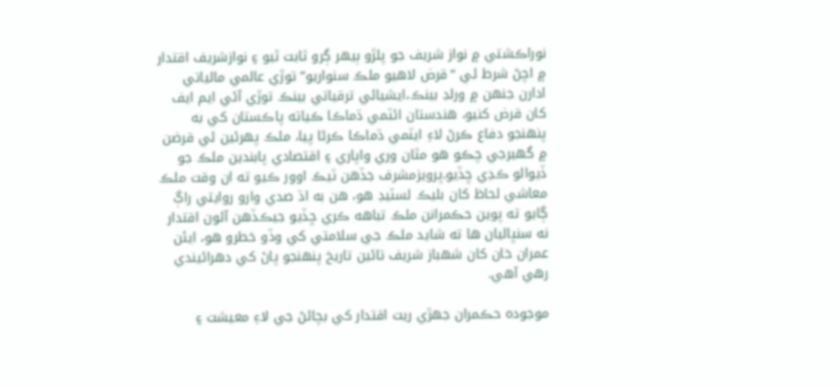نوراڪشتي ۾ نواز شريف جو پلڙو ٻيهر ڳرو ثابت ٿيو ۽ نوازشريف اقتدار ۾ اچڻ شرط ئي “قرض لاهيو ملڪ سنواريو” توڙي عالمي مالياتي ادارن جنهن ۾ ورلڊ بينڪ،ايشيائي ترقياتي بينڪ توڙي آئي ايم ايف کان قرض کنيو، هندستان ائٽمي ڌماڪا ڪياته پاڪستان کي به پنهنجو دفاع ڪرڻ لاءِ ايٽمي ڌماڪا ڪرڻا پيا، ملڪ پهرئين ئي قرضن ۾ گهيرجي چڪو هو مٿان وري واپاري ۽ اقتصادي پابندين ملڪ جو ڏيوالو ڪڍي ڇڏيو.پرويزمشرف جڏهن ٽيڪ اوور ڪيو ته ان وقت ملڪ معاشي لحاظ کان بليڪ لسٽيڊ هو، هن به اڌ صدي وارو روايتي راڳ ڳايو ته پوين حڪمرانن ملڪ تباهه ڪري ڇڏيو جيڪڏهن آئون اقتدار نه سنڀاليان ها ته شايد ملڪ جي سلامتي کي وڏو خطرو هو، ايئن عمران خان کان شهباز شريف تائين تاريخ پنهنجو پاڻ کي دهرائيندي رهي آهي.

موجوده حڪمران جهڙي ريت اقتدار کي بچائڻ جي لاءِ معيشت ۽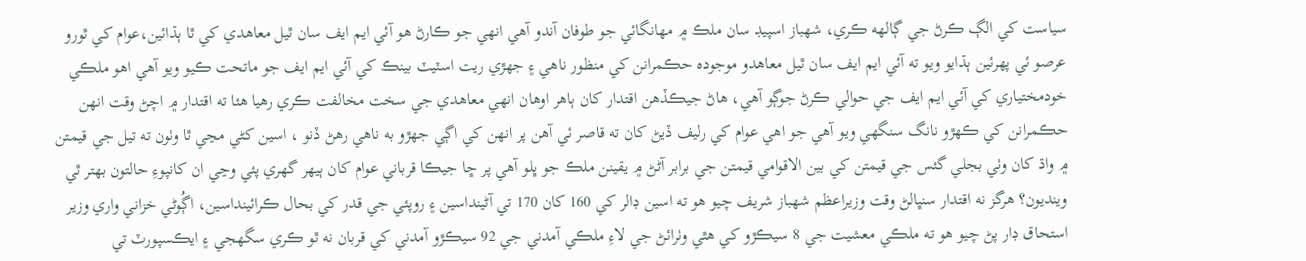سياست کي الڳ ڪرڻ جي ڳالهه ڪري، شهباز اسپيڊ سان ملڪ ۾ مهانگائي جو طوفان آندو آهي انهي جو ڪارڻ هو آئي ايم ايف سان ٿيل معاهدي کي ٿا ٻڌائين،عوام کي ٿورو عرصو ئي پهرئين ٻڌايو ويو ته آئي ايم ايف سان ٿيل معاهدو موجوده حڪمرانن کي منظور ناهي ۽ جهڙي ريت اسٽيٽ بينڪ کي آئي ايم ايف جو ماتحت ڪيو ويو آهي اهو ملڪي خودمختياري کي آئي ايم ايف جي حوالي ڪرڻ جوڳو آهي، هاڻ جيڪڏهن اقتدار کان ٻاهر اوهان انهي معاهدي جي سخت مخالفت ڪري رهيا هئا ته اقتدار ۾ اچڻ وقت انهن حڪمرانن کي ڪهڙو نانگ سنگهي ويو آهي جو اهي عوام کي رليف ڏيڻ کان ته قاصر ئي آهن پر انهن کي اڳي جهڙو به ناهي رهڻ ڏنو ، اسين کڻي مڃي ٿا وٺون ته تيل جي قيمتن ۾ واڌ کان وٺي بجلي گئس جي قيمتن کي بين الاقوامي قيمتن جي برابر آڻڻ ۾ يقينن ملڪ جو ڀلو آهي پر ڇا جيڪا قرباني عوام کان ٻيهر گهري پئي وڃي ان کانپوءِ حالتون بهتر ٿي وينديون؟ هرگز نه اقتدار سنڀالڻ وقت وزيراعظم شهباز شريف چيو هو ته اسين ڊالر کي 160 کان 170 تي آڻينداسين ۽ روپئي جي قدر کي بحال ڪرائينداسين، اڳُوڻي خزاني واري وزير استحاق ڊار پڻ چيو هو ته ملڪي معشيت جي 8 سيڪڙو کي هٿي وٺرائڻ جي لاءِ ملڪي آمدني جي 92 سيڪڙو آمدني کي قربان نه ٿو ڪري سگهجي ۽ ايڪسپورٽ تي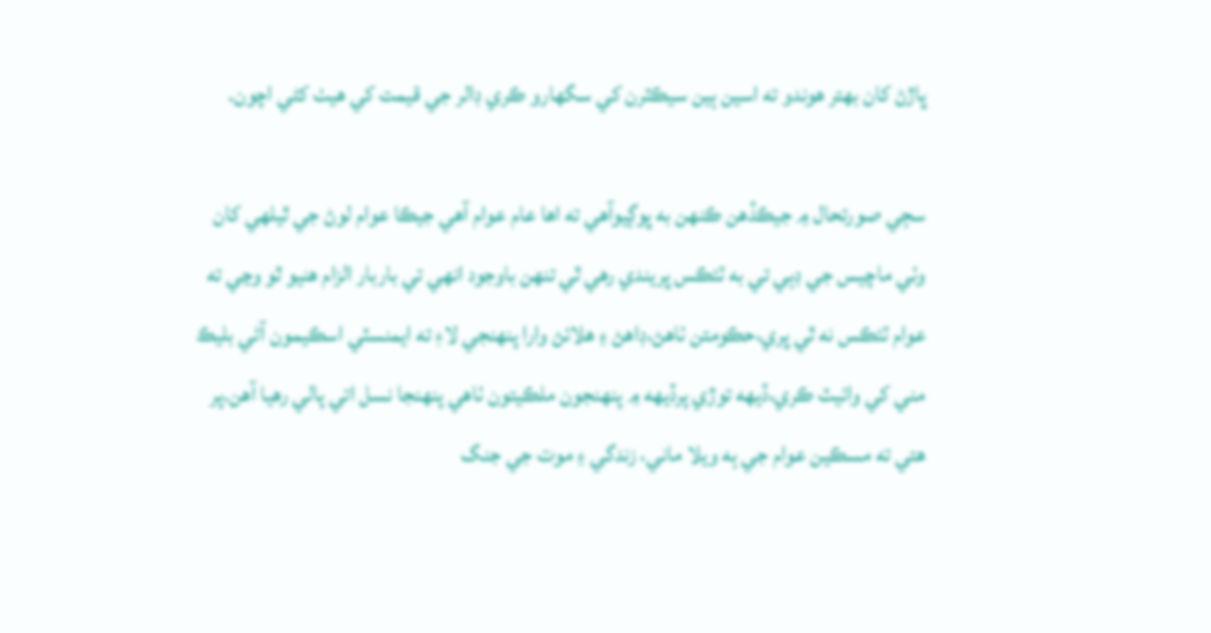ڀاڙڻ کان بهتر هوندو ته اسين ٻين سيڪٽرن کي سگهارو ڪري ڊالر جي قيمت کي هيٺ کڻي اچون.

سڄي صورتحال ۾ جيڪڏهن ڪنهن به ڀوڳيوآهي ته اها عام عوام آهي جيڪا عوام لوڻ جي ٿيلهي کان وٺي ماچيس جي ڊٻي تي به ٽئڪس ڀريندي رهي ٿي تنهن باوجود انهي تي باربار الزام هنيو ٿو وڃي ته عوام ٽئڪس نه ٿي ڀري،حڪومتن ٺاهڻ،ڊاهڻ ۽ هلائڻ وارا پنهنجي لاءِ ته ايمنسٽي اسڪيمون آڻي بليڪ مني کي وائيٽ ڪري،ڏيهه توڙي پرڏيهه ۾ پنهنجون ملڪيتون ٺاهي پنهنجا نسل اتي پالي رهيا آهن.پر هتي ته مسڪين عوام جي ٻه ويلا ماني، زندگي ۽ موت جي جنگ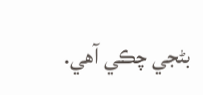بڻجي چڪي آهي.